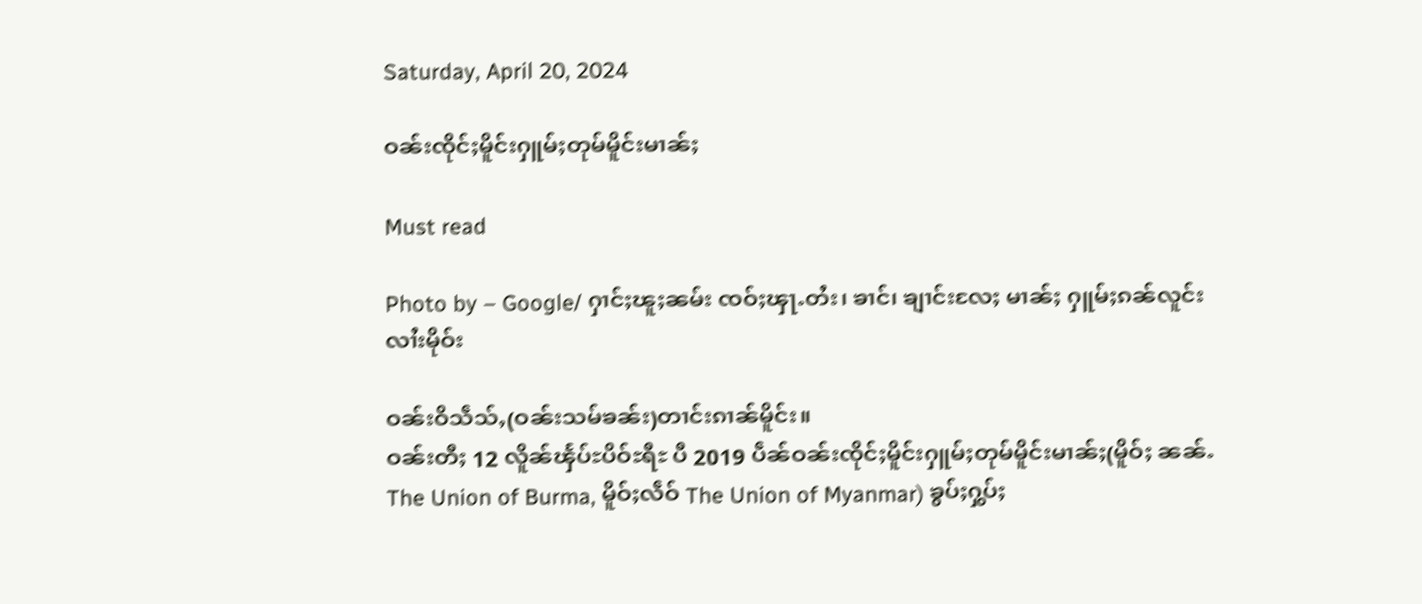Saturday, April 20, 2024

ဝၼ်းၸိုင်ႈမိူင်းႁူမ်ႈတုမ်မိူင်းမၢၼ်ႈ

Must read

Photo by – Google/ ႁၢင်ႈၽူႈၼမ်း ၸဝ်ႈၾႃႉတႆး၊ ၶၢင်၊ ၶျၢင်းလႄႈ မၢၼ်ႈ ႁူမ်ႈၵၼ်လူင်းလၢႆးမိုဝ်း

ဝၼ်းဝိသဵသ်ႇ(ဝၼ်းသမ်ၶၼ်း)တၢင်းၵၢၼ်မိူင်း။
ဝၼ်းတီႈ 12 လိူၼ်ၾႅပ်ႊပိဝ်ႊရီႊ ပီ 2019 ပဵၼ်ဝၼ်းၸိုင်ႈမိူင်းႁူမ်ႈတုမ်မိူင်းမၢၼ်ႈ(မိူဝ်ႈ ၼၼ်ႉ The Union of Burma, မိူဝ်ႈလဵဝ် The Union of Myanmar) ၶွပ်ႈႁွပ်ႈ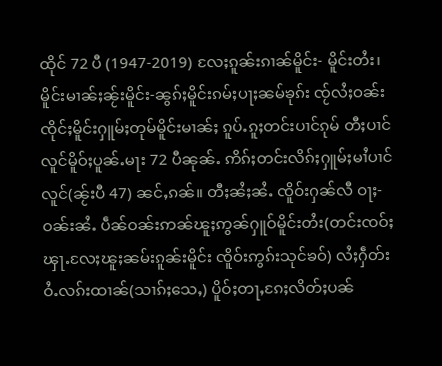ထိုင် 72 ပီ (1947-2019) လႄႈၵူၼ်းၵၢၼ်မိူင်း- မိူင်းတႆး၊ မိူင်းမၢၼ်ႈၼႂ်းမိူင်း-ၼွၵ်ႈမိူင်းၵမ်ႈပႃႈၼမ်ၶုၵ်း ၸႂ်လႆႈဝၼ်းၸိုင်ႈမိူင်းႁူမ်ႈတုမ်မိူင်းမၢၼ်ႈ ၵူပ်ႉၵူႈတင်းပၢင်ၵုမ် တီႈပၢင်လူင်မိူဝ်ႈပူၼ်ႉမႃး 72 ပီၼုၼ်ႉ ဢိၵ်ႈတင်းလိၵ်ႈႁူမ်ႈမၢႆပၢင်လူင်(ၼႂ်းပီ 47) ၼင်ႇၵၼ်။ တီႈၼႆႈၼႆႉ ၸိူဝ်းႁၼ်လီ ဝႃႈ- ဝၼ်းၼႆႉ ပဵၼ်ဝၼ်းဢၼ်ၽူႈဢွၼ်ႁူဝ်မိူင်းတႆး(တင်းၸဝ်ႈၾႃႉလႄႈၽူႈၼမ်းၵူၼ်းမိူင်း ၸိူဝ်းဢွၵ်းသုင်ၶဝ်) လႆႈႁဵတ်းဝႆႉလၵ်းထၢၼ်(သၢၵ်ႈသေႇ) ပိူဝ်ႈတႃႇၵႄႈလိတ်ႈပၼ်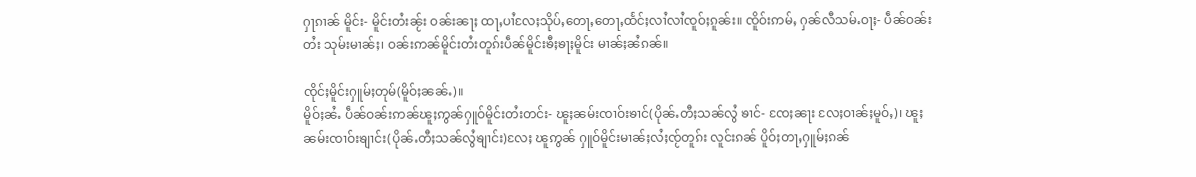ႁႃၵၢၼ် မိူင်း- မိူင်းတႆးၼႂ်း ဝၼ်းၼႃႈ ထႃႇပၢႆလႄႈသိုပ်ႇတေႃႇတေႃႇထႅင်ႈလၢႆလၢႆၸူဝ်ႈၵူၼ်း။ ၸိူဝ်းဢမ်ႇ ႁၼ်လီသမ်ႉဝႃႈ- ပဵၼ်ဝၼ်းတႆး သုမ်းမၢၼ်ႈ၊ ဝၼ်းဢၼ်မိူင်းတႆးတူၵ်းပဵၼ်မိူင်းၶီႈၶႃႈမိူင်း မၢၼ်ႈၼႆၵၼ်။

ၸိုင်ႈမိူင်းႁူမ်ႈတုမ်(မိူဝ်ႈၼၼ်ႉ)။
မိူဝ်ႈၼႆႉ ပဵၼ်ဝၼ်းဢၼ်ၽူႈဢွၼ်ႁူဝ်မိူင်းတႆးတင်း- ၽူႈၼမ်းၸၢဝ်းၶၢင်(ပိုၼ်ႉတီႈသၼ်လွႆ ၶၢင်- ၸႄႈၼႃး လႄႈဝၢၼ်ႈမူဝ်ႇ)၊ ၽူႈၼမ်းၸၢဝ်းၶျၢင်း(ပိုၼ်ႉတီႈသၼ်လွႆၶျၢင်း)လႄႈ ၽူဢွၼ် ႁူဝ်မိူင်းမၢၼ်ႈလႆႈၸႂ်တူၵ်း လူင်းၵၼ် ပိူဝ်ႈတႃႇႁူမ်ႈၵၼ်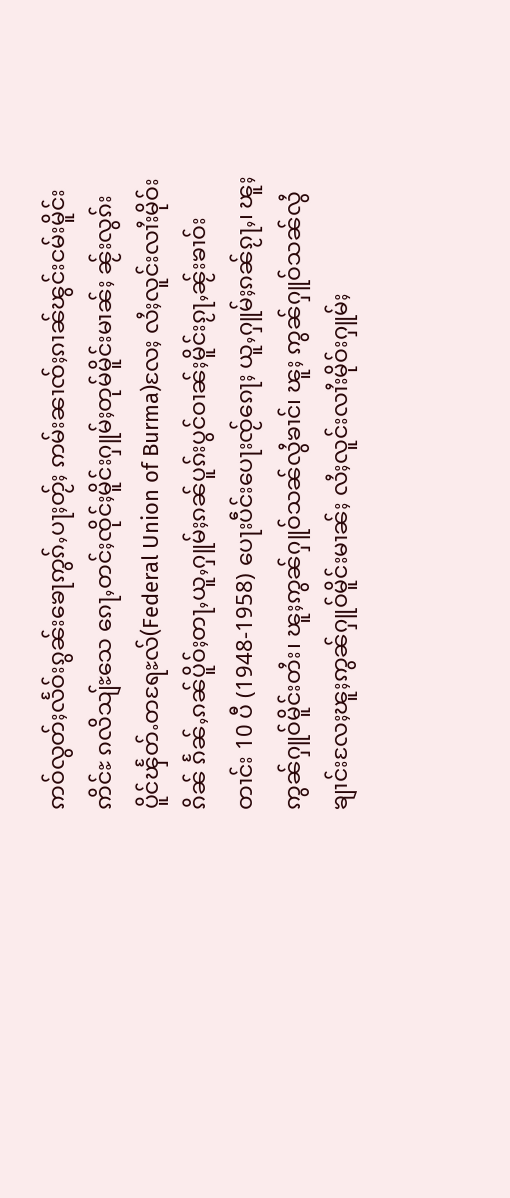ဢဝ်လွတ်ႈလႅဝ်းၵွၼ်းၶေႃဢွၵ်ႇပႃႈတႂ်ႈ ဢမ်းၼၢၸ်ႈၵၢၼ်ၽွင်းငမ်းမိူင်းဢိင်ႊ ၵလိသျ်ႊသေ ၵေႃႇတင်ႈၸိုင်ႈမိူင်းႁူမ်ႈတုမ်မိူင်းမၢၼ်ႈ ၼႂ်းလွၵ်းပိူင်ၾႅတ်ႉတရႄႊလ်(Federal Union of Burma)လႄႈ လႆႈလူင်းလၢႆးမိုဝ်းၵိၼ် ၵႅၼ်ႇၵၼ်ပိူဝ်ႈတႃႇယူႇႁူမ်ႈၵၼ်ပူၵ်းပွင်ဝၢၼ်ႈမိူင်းၵႂႃႇၼႂ်းၶၢဝ်းတၢင်း 10 ပီ (1948-1958) ပေႃးပဵင်းပေႃးၸႂ်ၵေႃႈ ယူႇႁူမ်ႈၵၼ်ၵႂႃႇ၊ ၽူႈဢွၼ်ႁူဝ်မိူင်းတႆး၊ ၽူႈဢွၼ်ႁူဝ်သၼ်လွႆၶၢင်၊ ၽူႈ ဢွၼ်ႁူဝ်သၼ်လွႆၶျၢင်းလႄႈၽူႈဢွၼ်ႁူဝ်မိူင်းမၢၼ်ႈ လႆႈလူင်းလၢႆးမိုဝ်းႁူမ်ႈ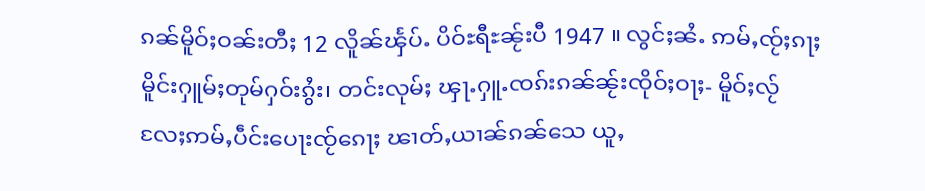ၵၼ်မိူဝ်ႈဝၼ်းတီႈ 12 လိူၼ်ၾႅပ်ႉ ပိဝ်ႊရီႊၼႂ်းပီ 1947 ။ လွင်ႈၼႆႉ ဢမ်ႇၸႂ်ႈၵႃႈမိူင်းႁူမ်ႈတုမ်ႁဝ်းၵွႆး၊ တင်းလုမ်ႈ ၾႃႉႁူႉၸၵ်းၵၼ်ၼႂ်းၸိုဝ်ႈဝႃႈ- မိူဝ်ႈလႂ်လႄႈဢမ်ႇပဵင်းပေႃးၸႂ်ၵေႃႈ ၽၢတ်ႇယၢၼ်ၵၼ်သေ ယူႇ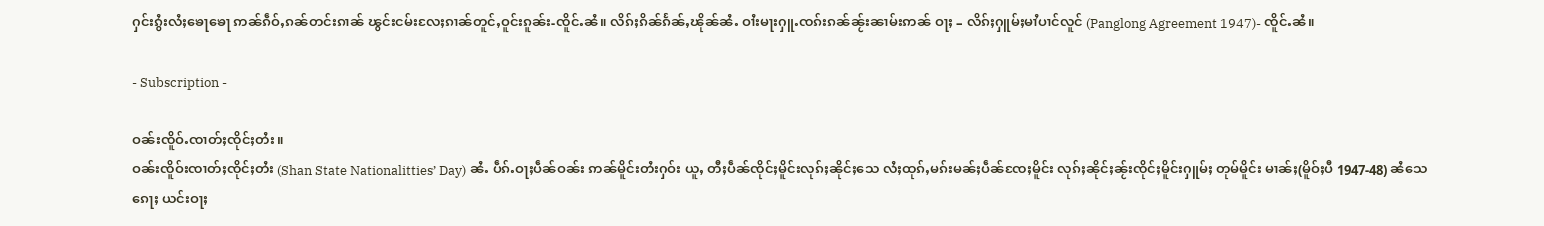ႁင်းၵွႆးလႆႈၶေႃၶေႃ ဢၼ်ၵဵဝ်ႇၵၼ်တင်းၵၢၼ် ၽွင်းငမ်းလႄႈၵၢၼ်တူင်ႇဝူင်းၵူၼ်း-ၸိူင်ႉၼႆ။ လိၵ်ႈၵိၼ်ၵႅၼ်ႇၽိုၼ်ၼႆႉ ဝၢႆးမႃးႁူႉၸၵ်းၵၼ်ၼႂ်းၼၢမ်းဢၼ် ဝႃႈ – လိၵ်ႈႁူမ်ႈမၢႆပၢင်လူင် (Panglong Agreement 1947)- ၸိူင်ႉၼႆ။

- Subscription -

ဝၼ်းၸိူဝ်ႉၸၢတ်ႈၸိုင်ႈတႆး။
ဝၼ်းၸိူဝ်းၸၢတ်ႈၸိုင်ႈတႆး (Shan State Nationalitties’ Day) ၼႆႉ ပဵၵ်ႉဝႃႈပဵၼ်ဝၼ်း ဢၼ်မိူင်းတႆးႁဝ်း ယူႇ တီႈပဵၼ်ၸိုင်ႈမိူင်းလုၵ်ႈၼိုင်ႈသေ လႆႈထုၵ်ႇမၵ်းမၼ်ႈပဵၼ်ၸႄႈမိူင်း လုၵ်ႈၼိုင်ႈၼႂ်းၸိုင်ႈမိူင်းႁူမ်ႈ တုမ်မိူင်း မၢၼ်ႈ(မိူဝ်ႈပီ 1947-48) ၼႆသေၵေႃႈ ယင်းဝႃႈ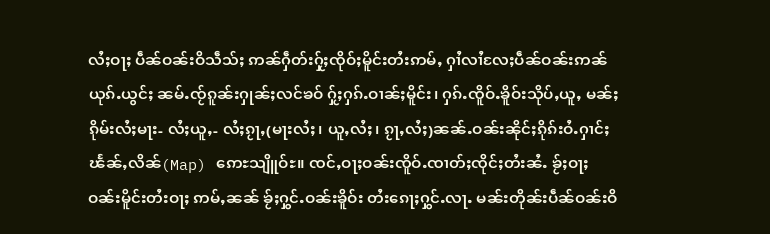လႆႈဝႃႈ ပဵၼ်ဝၼ်းဝိသဵသ်ႈ ဢၼ်ႁဵတ်းႁႂ်ႈၸိုဝ်ႈမိူင်းတႆးဢမ်ႇ ႁၢႆလၢႆလႄႈပဵၼ်ဝၼ်းဢၼ်ယုၵ်ႉယွင်ႈ ၼမ်ႉၸႂ်ၵူၼ်းႁုၼ်ႈလင်ၶဝ် ႁႂ်ႈႁၵ်ႉဝၢၼ်ႈမိူင်း၊ ႁၵ်ႉၸိူဝ်ႉၶိူဝ်းသိုပ်ႇယူႇ မၼ်ႈၵိုမ်းလႆႈမႃး- လႆႈယူႇ- လႆႈၵႂႃႇ(မႃးလႆႈ၊ ယူႇလႆႈ၊ ၵႂႃႇလႆႈ)ၼၼ်ႉဝၼ်းၼိုင်ႈၵိုၵ်းဝႆႉႁၢင်ႈၽႅၼ်ႇလိၼ်(Map) ဢေႊသျိူဝ်ႊ။ ၸင်ႇဝႃႈဝၼ်းၸိူဝ်ႉၸၢတ်ႈၸိုင်ႈတႆးၼႆႉ ၶႂ်ႈဝႃႈဝၼ်းမိူင်းတႆးဝႃႈ ဢမ်ႇၼၼ် ၶႂ်ႈႁွင်ႉဝၼ်းၶိူဝ်း တႆးၵေႃႈႁွင်ႉလႃႉ မၼ်းတိုၼ်းပဵၼ်ဝၼ်းဝိ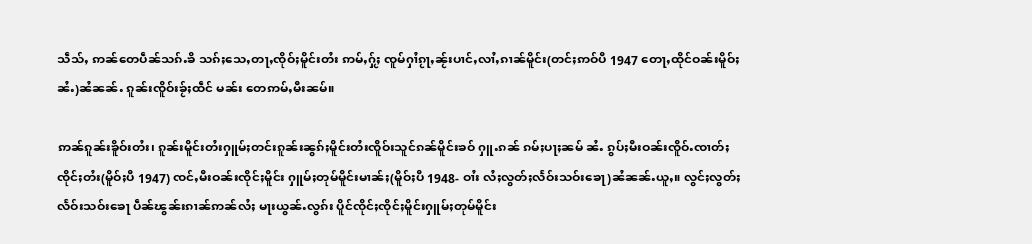သဵသ်ႇ ဢၼ်တေပဵၼ်သၵ်ႉၶိ သၵ်ႈသေႇတႃႇၸိုဝ်ႈမိူင်းတႆး ဢမ်ႇႁႂ်ႈ ၸူမ်ႁၢႆၵႂႃႇၼႂ်းပၢင်ႇလၢႆႇၵၢၼ်မိူင်း(တင်ႈဢဝ်ပီ 1947 တေႃႇထိုင်ဝၼ်းမိူဝ်ႈၼႆႉ)ၼႆၼၼ်ႉ ၵူၼ်းၸိူဝ်းၶႂ်ႈထဵင် မၼ်း တေဢမ်ႇမီးၼမ်။

ဢၼ်ၵူၼ်းၶိူဝ်းတႆး၊ ၵူၼ်းမိူင်းတႆးႁူမ်ႈတင်းၵူၼ်းၼွၵ်ႈမိူင်းတႆးၸိူဝ်းသူင်ၵၼ်မိူင်းၶဝ် ႁူႉၵၼ် ၵမ်ႈပႃႈၼမ် ၼႆႉ ၵွပ်ႈမီးဝၼ်းၸိူဝ်ႉၸၢတ်ႈၸိုင်ႈတႆး(မိူဝ်ႈပီ 1947) ၸင်ႇမီးဝၼ်းၸိုင်ႈမိူင်း ႁူမ်ႈတုမ်မိူင်းမၢၼ်ႈ(မိူဝ်ႈပီ 1948- ဝၢႆး လႆႈလွတ်ႈလႅဝ်းသဝ်းၶေႃ)ၼႆၼၼ်ႉယူႇ။ လွင်ႈလွတ်ႈ လႅဝ်းသဝ်းၶေႃ ပဵၼ်ၽွၼ်းၵၢၼ်ဢၼ်လႆႈ မႃးယွၼ်ႉလွၵ်း ပိူင်ၸိုင်ႈၸိုင်ႈမိူင်းႁူမ်ႈတုမ်မိူင်း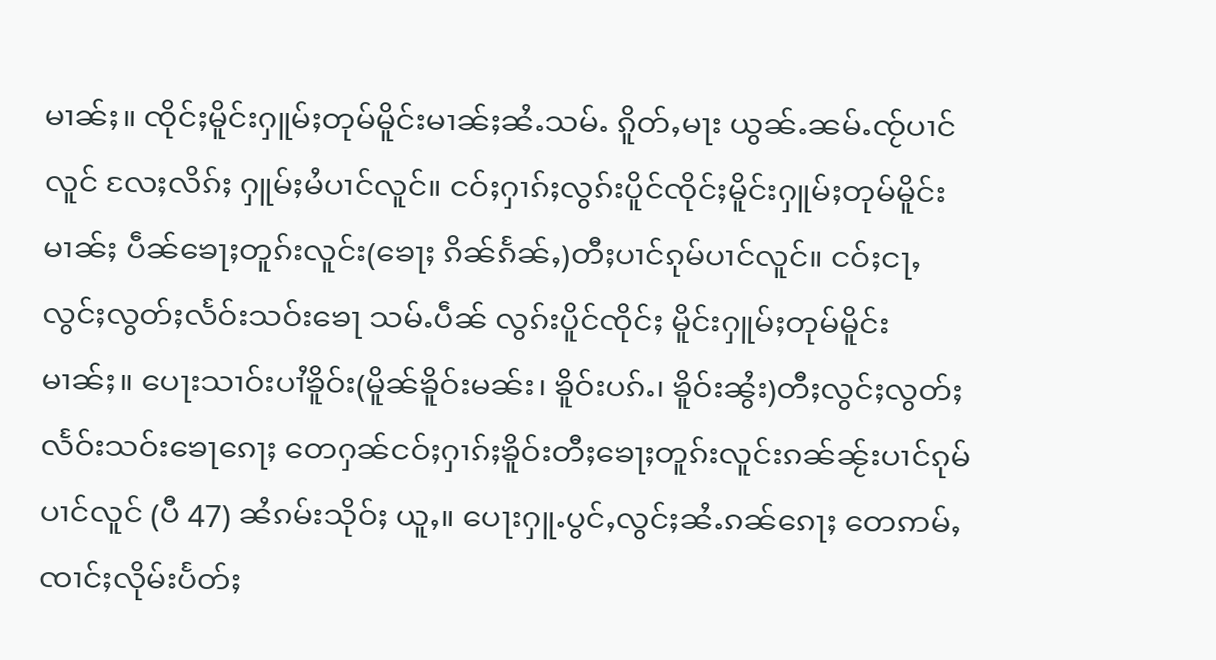မၢၼ်ႈ။ ၸိုင်ႈမိူင်းႁူမ်ႈတုမ်မိူင်းမၢၼ်ႈၼႆႉသမ်ႉ ၵိူတ်ႇမႃး ယွၼ်ႉၼမ်ႉၸႂ်ပၢင်လူင် လႄႈလိၵ်ႈ ႁူမ်ႈမႆပၢင်လူင်။ ငဝ်ႈႁၢၵ်ႈလွၵ်းပိူင်ၸိုင်ႈမိူင်းႁူမ်ႈတုမ်မိူင်းမၢၼ်ႈ ပဵၼ်ၶေႃႈတူၵ်းလူင်း(ၶေႃႈ ၵိၼ်ၵႅၼ်ႇ)တီႈပၢင်ၵုမ်ပၢင်လူင်။ ငဝ်ႈငႃႇလွင်ႈလွတ်ႈလႅဝ်းသဝ်းၶေႃ သမ်ႉပဵၼ် လွၵ်းပိူင်ၸိုင်ႈ မိူင်းႁူမ်ႈတုမ်မိူင်းမၢၼ်ႈ။ ပေႃးသၢဝ်းပၢႆၶိူဝ်း(မိူၼ်ၶိူဝ်းမၼ်း၊ ၶိူဝ်းပၵ်ႉ၊ ၶိူဝ်းၼွႆး)တီႈလွင်ႈလွတ်ႈ လႅဝ်းသဝ်းၶေႃၵေႃႈ တေႁၼ်ငဝ်ႈႁၢၵ်ႈၶိူဝ်းတီႈၶေႃႈတူၵ်းလူင်းၵၼ်ၼႂ်းပၢင်ၵုမ်ပၢင်လူင် (ပီ 47) ၼႆၵမ်းသိုဝ်ႈ ယူႇ။ ပေႃးႁူႉပွင်ႇလွင်ႈၼႆႉၵၼ်ၵေႃႈ တေဢမ်ႇၸၢင်ႈလိုမ်းပႅတ်ႈ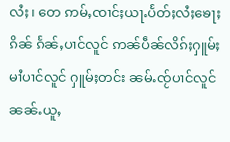လႆႈ၊ တေ ဢမ်ႇၸၢင်ႈယႃႉပႅတ်ႈလႆႈၶေႃႈၵိၼ် ၵႅၼ်ႇပၢင်လူင် ဢၼ်ပဵၼ်လိၵ်ႈႁူမ်ႈမၢႆပၢင်လူင် ႁူမ်ႈတင်း ၼမ်ႉၸႂ်ပၢင်လူင်ၼၼ်ႉယူႇ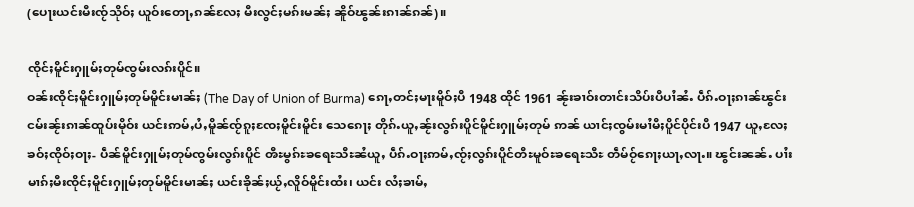(ပေႃးယင်းမီးၸႂ်သိုဝ်ႈ ယူဝ်းတေႃႇၵၼ်လႄႈ မီးလွင်ႈမၵ်းမၼ်ႈ ၼိူဝ်ၽွၼ်းၵၢၼ်ၵၼ်)။

ၸိုင်ႈမိူင်းႁူမ်ႈတုမ်ၸွမ်းလၵ်းပိူင်။
ဝၼ်းၸိုင်ႈမိူင်းႁူမ်ႈတုမ်မိူင်းမၢၼ်ႈ (The Day of Union of Burma) ၵေႃႇတင်ႈမႃးမိူဝ်ႈပီ 1948 ထိုင် 1961 ၼႂ်းၶၢဝ်းတၢင်းသိပ်းပီပၢႆၼႆႉ ပဵၵ်ႉဝႃႈၵၢၼ်ၽွင်းငမ်းၼႂ်းၵၢၼ်ထူပ်းမိုဝ်း ယင်းဢမ်ႇပႆႇမိူၼ်ၸႂ်ၵူႈၸႄႈမိူင်းမိူင်း သေၵေႃႈ တိုၵ်ႉယူႇၼႂ်းလွၵ်းပိူင်မိူင်းႁူမ်ႈတုမ် ဢၼ် ယၢင်ႈၸွမ်းမၢႆမီႈပိူင်ပိုင်းပီ 1947 ယူႇလႄႈ ၶဝ်ႈၸိုဝ်ႈဝႃႈ- ပဵၼ်မိူင်းႁူမ်ႈတုမ်ၸွမ်းလွၵ်းပိူင် ၻီႊမွၵ်ႊၶရေႊသီႊၼႆယူႇ ပဵၵ်ႉဝႃႈဢမ်ႇၸႂ်ႈလွၵ်းပိူင်တီႊမူဝ်ႊၶရေႊသီႊ တဵမ်ဝႂ်ၵေႃႈယႃႇလႃႉ။ ၽွင်းၼၼ်ႉ ပၢႆးမၢၵ်ႈမီးၸိုင်ႈမိူင်းႁူမ်ႈတုမ်မိူင်းမၢၼ်ႈ ယင်းၶိုၼ်ႈယႂ်ႇလိူဝ်မိူင်းထႆး၊ ယင်း လႆႈၶၢမ်ႇ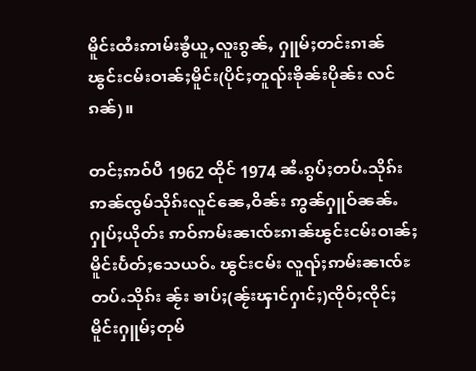မိူင်းထႆးဢၢမ်းၶွႆယူႇလူးၵွၼ်ႇ ႁူမ်ႈတင်းၵၢၼ်ၽွင်းငမ်းဝၢၼ်ႈမိူင်း(ပိုင်ႈတူၺ်းၶိုၼ်းပိုၼ်း လင်ၵၼ်)။

တင်ႈဢဝ်ပီ 1962 ထိုင် 1974 ၼႆႉၵွပ်ႈတပ်ႉသိုၵ်းဢၼ်ၸွမ်သိုၵ်းလူင်ၼေႇဝိၼ်း ဢွၼ်ႁူဝ်ၼၼ်ႉ ႁုပ်ႈယိုတ်း ဢဝ်ဢမ်းၼၢၸ်ႊၵၢၼ်ၽွင်းငမ်းဝၢၼ်ႈမိူင်းပႅတ်ႈသေယဝ်ႉ ၽွင်းငမ်း လူၺ်ႈဢမ်းၼၢၸ်ႊတပ်ႉသိုၵ်း ၼႂ်း ၶၢပ်ႈ(ၼႂ်းၾၢင်ႁၢင်ႈ)ၸိုဝ်ႈၸိုင်ႈမိူင်းႁူမ်ႈတုမ်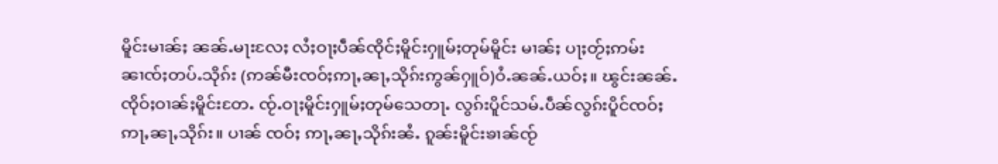မိူင်းမၢၼ်ႈ ၼၼ်ႉမႃးလႄႈ လႆႈဝႃႈပဵၼ်ၸိုင်ႈမိူင်းႁူမ်ႈတုမ်မိူင်း မၢၼ်ႈ ပႃႈတႂ်ႈဢမ်းၼၢၸ်ႈတပ်ႉသိုၵ်း (ဢၼ်မီးၸဝ်ႈဢႃႇၼႃႇသိုၵ်းဢွၼ်ႁူဝ်)ဝႆႉၼၼ်ႉယဝ်ႈ။ ၽွင်းၼၼ်ႉ ၸိုဝ်ႈဝၢၼ်ႈမိူင်းတႄႉ ၸႂ်ႉဝႃႈမိူင်းႁူမ်ႈတုမ်သေတႃႉ လွၵ်းပိူင်သမ်ႉပဵၼ်လွၵ်းပိူင်ၸဝ်ႈဢႃႇၼႃႇသိုၵ်း။ ပၢၼ် ၸဝ်ႈ ဢႃႇၼႃႇသိုၵ်းၼႆႉ ၵူၼ်းမိူင်းၶၢၼ်ၸႂ်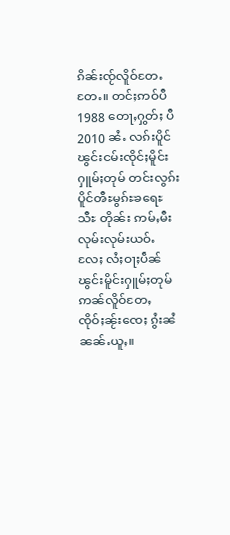ၵိၼ်းၸႂ်လိူဝ်တႄႉတႄႉ။ တင်ႈဢဝ်ပီ 1988 တေႃႇႁွတ်ႈ ပီ 2010 ၼႆႉ လၵ်းပိူင်ၽွင်းငမ်းၸိုင်ႈမိူင်းႁူမ်ႈတုမ် တင်းလွၵ်းပိူင်ၻီႊမွၵ်ႊၶရေႊသီႊ တိုၼ်း ဢမ်ႇမီးလုမ်းလုမ်းယဝ်ႉ လႄႈ လႆႈဝႃႈပဵၼ်ၽွင်းမိူင်းႁူမ်ႈတုမ် ဢၼ်လိူဝ်တႄႇၸိုဝ်ႈၼႂ်းၸေႈ ၵွႆးၼႆၼၼ်ႉယူႇ။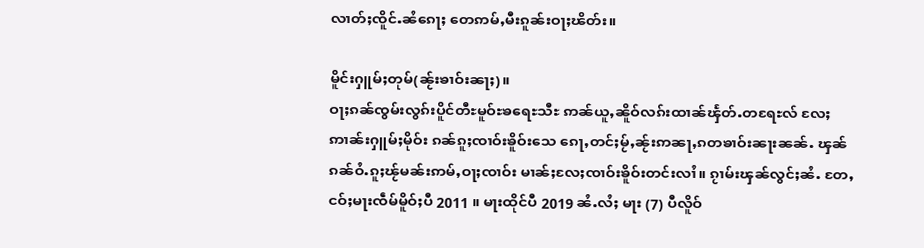လၢတ်ႈၸိူင်ႉၼႆၵေႃႈ တေဢမ်ႇမီးၵူၼ်းဝႃႈၽိတ်း။

မိူင်းႁူမ်ႈတုမ်(ၼႂ်းၶၢဝ်းၼႃႈ)။
ဝႃႈၵၼ်ၸွမ်းလွၵ်းပိူင်တီႊမူဝ်ႊၶရေႊသီႊ ဢၼ်ယူႇၼိူဝ်လၵ်းထၢၼ်ၾႅတ်ႉတရႄႊလ် လႄႈဢၢၼ်းႁူမ်ႈမိုဝ်း ၵၼ်ၵူႈၸၢဝ်းၶိူဝ်းသေ ၵေႃႇတင်ႈမႂ်ႇၼႂ်းဢၼႃႇၵတၶၢဝ်းၼႃးၼၼ်ႉ ၾၼ်ၵၼ်ဝႆႉၵူႈၽႂ်မၼ်းဢမ်ႇဝႃႈၸၢဝ်း မၢၼ်ႈလႄႈၸၢဝ်းၶိူဝ်းတင်းလၢႆ။ ၵႂၢမ်းၾၼ်လွင်ႈၼႆႉ တႄႇငဝ်ႈမႃးၸဵမ်မိူဝ်ႈပီ 2011 ။ မႃးထိုင်ပီ 2019 ၼႆႉလႆႈ မႃး (7) ပီလိူဝ်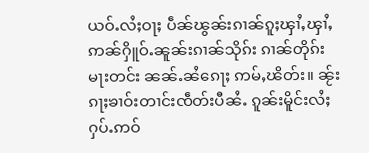ယဝ်ႉလႆႈဝႃႈ ပဵၼ်ၽွၼ်းၵၢၼ်ၵူႈၾၢႆႇၾၢႆႇဢၼ်ႁိူဝ်ႉၼူၼ်းၵၢၼ်သိုၵ်း ၵၢၼ်တိုၵ်းမႃးတင်း ၼၼ်ႉၼႆၵေႃႈ ဢမ်ႇၽိတ်း။ ၼႂ်းၵႃႈၶၢဝ်းတၢင်းၸဵတ်းပီၼႆႉ ၵူၼ်းမိူင်းလႆႈႁပ်ႉဢဝ်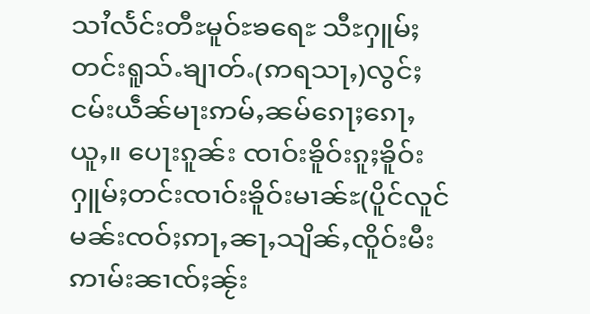သၢႆလႅင်းတီႊမူဝ်ႊၶရေႊ သီႊႁူမ်ႈတင်းရူသ်ႉၶျၢတ်ႉ(ဢရသႃႇ)လွင်ႈငမ်းယဵၼ်မႃးဢမ်ႇၼမ်ၵေႃႈၵေႃႇယူႇ။ ပေႃးၵူၼ်း ၸၢဝ်းၶိူဝ်းၵူႈၶိူဝ်း ႁူမ်ႈတင်းၸၢဝ်းၶိူဝ်းမၢၼ်ႊ(ပိူင်လူင်မၼ်းၸဝ်ႈဢႃႇၼႃႇသျိၼ်ႇၸိူဝ်းမီး ဢၢမ်းၼၢၸ်ႈၼႂ်း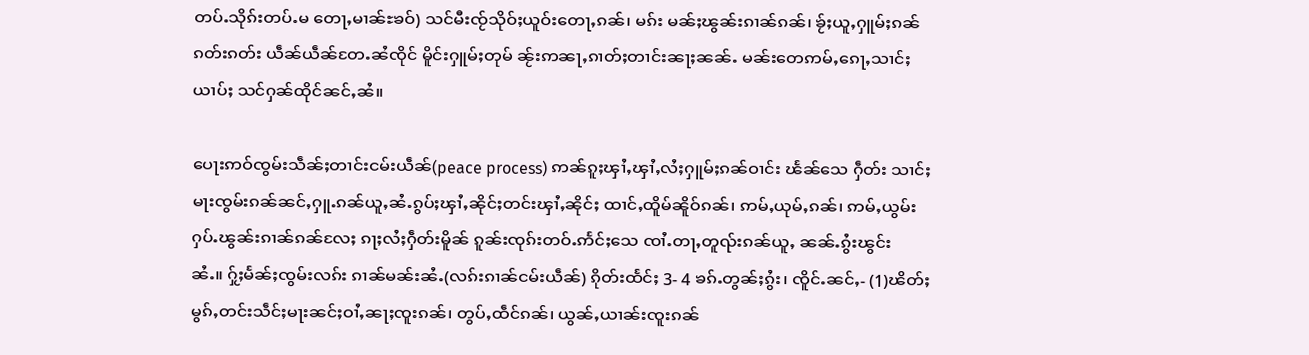တပ်ႉသိုၵ်းတပ်ႉမ တေႃႇမၢၼ်ႊၶဝ်) သင်မီးၸႂ်သိုဝ်ႈယူဝ်းတေႃႇၵၼ်၊ မၵ်း မၼ်ႈၽွၼ်းၵၢၼ်ၵၼ်၊ ၶႂ်ႈယူႇႁူမ်ႈၵၼ်ၵတ်းၵတ်း ယဵၼ်ယဵၼ်တႄႉၼႆၸိုင် မိူင်းႁူမ်ႈတုမ် ၼႂ်းဢၼႃႇၵၢတ်ႈတၢင်းၼႃႈၼၼ်ႉ မၼ်းတေဢမ်ႇၵေႃႇသၢင်ႈယၢပ်ႈ သင်ႁၼ်ထိုင်ၼင်ႇၼႆ။

ပေႃးဢဝ်ၸွမ်းသဵၼ်ႈတၢင်းငမ်းယဵၼ်(peace process) ဢၼ်ၵူႈၾၢႆႇၾၢႆႇလႆႈႁူမ်ႈၵၼ်ဝၢင်း ၽႅၼ်သေ ႁဵတ်း သၢင်ႈမႃးၸွမ်းၵၼ်ၼင်ႇႁူႉၵၼ်ယူႇၼႆႉၵွပ်ႈၾၢႆႇၼိုင်ႈတင်းၾၢႆႇၼိုင်ႈ ထၢင်ႇထိူမ်ၼိူဝ်ၵၼ်၊ ဢမ်ႇယုမ်ႇၵၼ်၊ ဢမ်ႇယွမ်းႁပ်ႉၽွၼ်းၵၢၼ်ၵၼ်လႄႈ ၵႃႈလႆႈႁဵတ်းမိူၼ် ၵူၼ်းၸုၵ်းတဝ်ႉဢႅင်ႈသေ ၸၢႆႉတႃႇတူၺ်းၵၼ်ယူႇ ၼၼ်ႉၵွႆးၽွင်းၼႆႉ။ ႁႂ်ႈမႅၼ်ႈၸွမ်းလၵ်း ၵၢၼ်မၼ်းၼႆႉ(လၵ်းၵၢၼ်ငမ်းယဵၼ်) ၵိုတ်းထႅင်ႈ 3- 4 ၶၵ်ႉတွၼ်ႈၵွႆး၊ ၸိူင်ႉၼင်ႇ- (1)ၽိတ်ႈ မွၵ်ႇတင်းသဵင်ႈမႃးၼင်ႈဝၢႆႇၼႃႈၸူးၵၼ်၊ တွပ်ႇထဵင်ၵၼ်၊ ယွၼ်ႇယၢၼ်းၸူးၵၼ်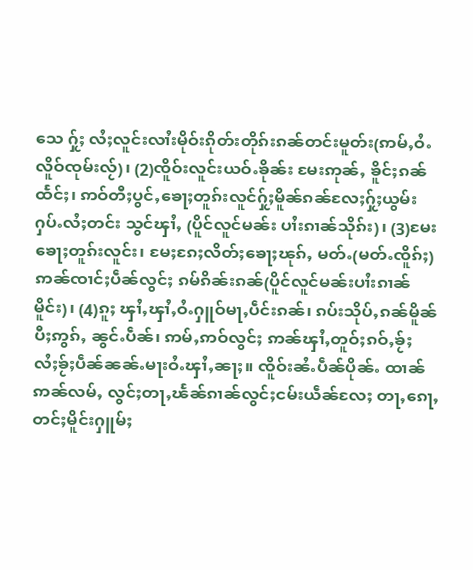သေ ႁႂ်ႈ လႆႈလူင်းလၢႆးမိုဝ်းၵိုတ်းတိုၵ်းၵၼ်တင်းမူတ်း(ဢမ်ႇဝႆႉလိူဝ်ၸုမ်းလႂ်)၊ (2)ၸိူဝ်းလူင်းယဝ်ႉၶိုၼ်း မႄးဢုၼ်ႇ ၶိူင်ႈၵၼ်ထႅင်ႈ၊ ဢဝ်တီႈပွင်ႇၶေႃႈတူၵ်းလူင်ႁႂ်ႈမိူၼ်ၵၼ်လႄႈႁႂ်ႈယွမ်းႁပ်ႉလႆႈတင်း သွင်ၾၢႆႇ (ပိူင်လူင်မၼ်း ပၢႆးၵၢၼ်သိုၵ်း)၊ (3)မႄးၶေႃႈတူၵ်းလူင်း၊ မႄႈၵႄႈလိတ်ႈၶေႃႈၽုၵ်ႇ မတ်ႉ(မတ်ႉၸိူၵ်ႈ) ဢၼ်ၸၢင်ႈပဵၼ်လွင်ႈ ၵမ်ၵိၼ်းၵၼ်(ပိူင်လူင်မၼ်းပၢႆးၵၢၼ်မိူင်း)၊ (4)ၵူႈ ၾၢႆႇၾၢႆႇဝႆႉႁူဝ်မႃႇပဵင်းၵၼ်၊ ၵပ်းသိုပ်ႇၵၼ်မိူၼ်ပီႈဢွၵ်ႇ ၼွင်ႉပဵၼ်၊ ဢမ်ႇဢဝ်လွင်ႈ ဢၼ်ၾၢႆႇတူဝ်ႈၵဝ်ႇၶႂ်ႈလႆႈၶႂ်ႈပဵၼ်ၼၼ်ႉမႃးဝႆႉၾၢႆႇၼႃႈ။ ၸိူဝ်းၼႆႉပဵၼ်ပိုၼ်ႉ ထၢၼ်ဢၼ်လမ်ႇ လွင်ႈတႃႇၽႅၼ်ၵၢၼ်လွင်ႈငမ်းယဵၼ်လႄႈ တႃႇၵေႃႇတင်ႈမိူင်းႁူမ်ႈ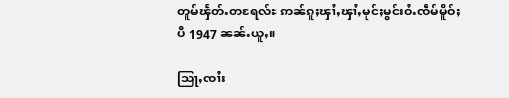တူမ်ၾႅတ်ႉတရႄလ်ႊ ဢၼ်ၵူႈၾၢႆႇၾၢႆႇမုင်ႈမွင်းဝႆႉၸဵမ်မိူဝ်ႈပီ 1947 ၼၼ်ႉယူႇ။

သြႃႇၸၢႆး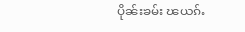ပိုၼ်းၶမ်း ၽယၵ်ႉ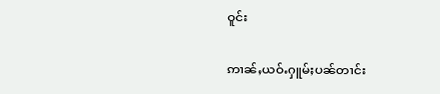ဝူင်း

ဢၢၼ်ႇယဝ်ႉႁူမ်ႈပၼ်တၢင်း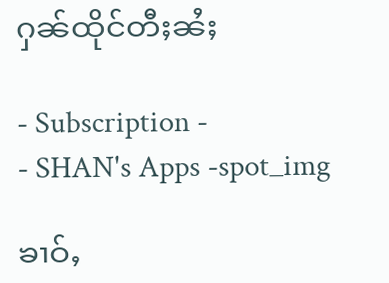ႁၼ်ထိုင်တီႈၼႆႈ

- Subscription -
- SHAN's Apps -spot_img

ၶၢဝ်ႇ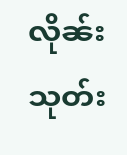လိုၼ်းသုတ်း